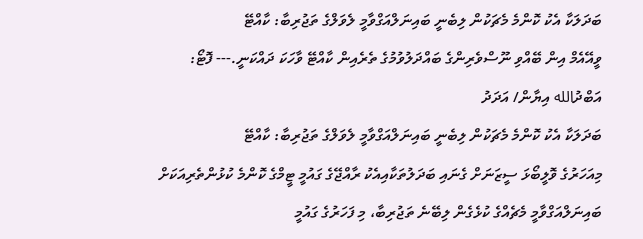ބަދަލަކާ އެކު ކޮންމެ މެޗަކުން ލިބެނީ ބައިނަލްއަގްވާމީ ލެވަލްގެ ތަޖުރިބާ: ކާއްޓޭ
ވީއޭއެމް އިން ބޭއްވި ނޫސްވެރިންގެ ބައްދަލުވުމުގެ ތެރެއިން ކާއްޓޭ ވާހަކަ ދައްކަނީ.--- ފޮޓޯ: އަބްދުالله އިޔާން/ އަދަދު
ބަދަލަކާ އެކު ކޮންމެ މެޗަކުން ލިބެނީ ބައިނަލްއަގްވާމީ ލެވަލްގެ ތަޖުރިބާ: ކާއްޓޭ
މިއަހަރުގެ ވޮލީބޯޅަ ސީޒަނަށް ގެނައި ބަދަލުތަކާއިއެކު ރާއްޖޭގެ ގައުމީ ޓީމްގެ ކޮންމެ ކުޅުންތެރިއަކަށް ބައިނަލްއަގްވާމީ މެޗެއްގެ ކުޅެގެން ލިބޭނެ ތަޖުރިބާ، މި ފަހަރުގެ ގައުމީ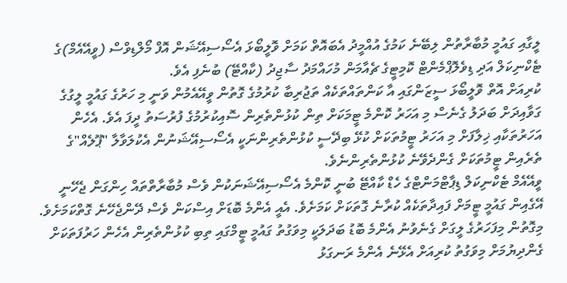ލީގާއި ގައުމީ މުބާރާތުން ލިބޭނެ ކަމުގެ އުއްމީދު އެބައޮތް ކަމަށް ވޮލީބޯޅަ އެސޯސިއޭޝަން އޮފް މޯލްޑިވްސް (ވީއޭއެމް)ގެ ޓެކްނިކަލް އަދި ޑިވެލޮޕްމެންޓް ކޮމިޓީގެ ޗެއާމަން މުހައްމަދު ސާޖިދު (ކާއްޓޭ) ބުނެފި އެވެ.
ކުރިއަށް އޮތް ވޮލީބޯޅަ ސީޒަންގައި އާ ކަންތައްތަކެއް ތަޖުރިބާ ކުރުމުގެ ގޮތުން ވީއޭއެމުން ވަނީ މި ހަރުގެ ގައުމީ ލީގުގެ ގަވާއިދަށް ބަދަލު ގެނެސް މި އަހަރު ކޮންމެ ޓީމަކަށް ތިން ކުޅުންތެރިން ސޮއިކުރުމުގެ ފުރުސަތު ދީފަ އެވެ. އެހެން އަހަރުތަކާއި ޚިލާފަށް މި އަހަރު ޓީމުތަކަށް ކުޅޭ ބިދޭސީ ކުޅުންތެރިންނަކީ އެސޯސިއޭޝަނުން އެކުލަވާލާ "ޕޫލެއް"ގެ ތެރެއިން ޓީމުތަކަށް ގެންދެވޭނެ ކުޅުންތެރިންނެވެ.
ވީއޭއެމް ޓެކްނިކަލް ޑިޕާޓްމަންޓްގެ ހެޑް ކާއްޓޭ ބުނީ ކޮންމެ އެސޯސިއޭޝަނަކުން ވެސް މުބާރާތްތައް ހިންގަން ޖެހޭނީ އޭގެއިން ގައުމީ ޓީމަށް ފައިދާތަކެއް ކުރާނެ ގޮތަކަށް ކަމަށެވެ. އެއީ އެންމެ ބޮޑަށް އިސްކަން ވެސް ދޭންޖެހޭނެ ގޮތްކަމަށެވެ. މިގޮތުން މިފަހަރުގެ ލީގަށް ގެނެވުނު އެންމެ ބޮޑު ބަދަލަކީ މިވަގުތު ގައުމީ ޓީމްގައި ތިބި ކުޅުންތެރިން އެހެން ހަރުފަތަކަށް ގެންދިޔުމަށް މިވަގުތު ކުރިއަށް އެޅޭނެ އެންމެ ރަނގަޅު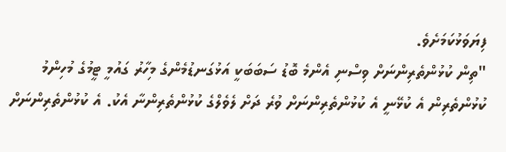ފިޔަވަޅުކަމަށެވެ.
"ތިން ކުޅުންތެރިންނަށް ވިސްނި އެންމެ ބޮޑު ސަބަބަކީ އަޅުގަނޑުމެންގެ މިހާރު ގައުމީ ޓީމުގެ މުހިންމު ކުޅުންތެރިން އެ ކުޅޭނީ އެ ކުޅުންތެރިންނަށް ވުރެ ދަށް ލެވެލްގެ ކުޅުންތެރިންނާ އެކު. އެ ކުޅުންތެރިންނަށް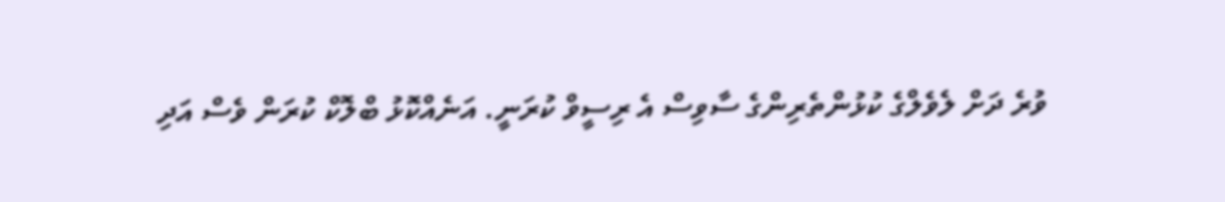ވުރެ ދަށް ލެވެލްގެ ކުޅުންތެރިންގެ ސާވިސް އެ ރިސީވް ކުރަނީ. އަނެއްކޮޅު ބްލޮކް ކުރަން ވެސް އަދި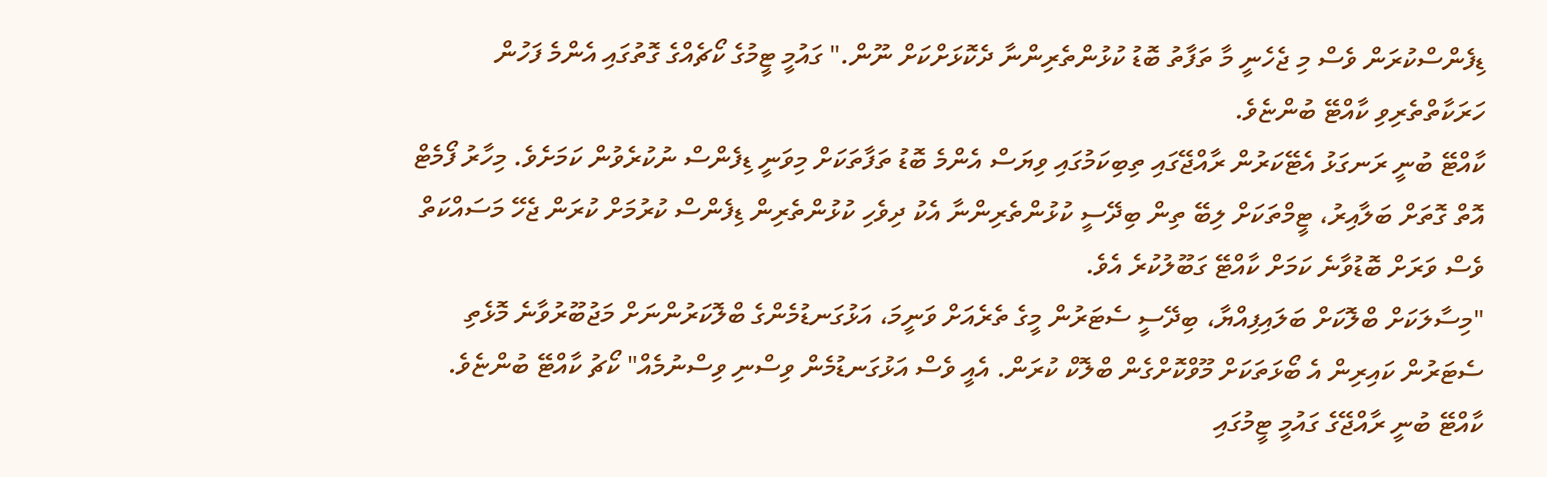ޑިފެންސްކުރަން ވެސް މި ޖެހެނީ މާ ތަފާތު ބޮޑު ކުޅުންތެރިންނާ ދެކޮޅަށްކަށް ނޫން." ގައުމީ ޓީމުގެ ކޯޗެއްގެ ގޮތުގައި އެންމެ ފަހުން ހަރަކާތްތެރިވި ކާއްޓޭ ބުންޏެވެ.
ކާއްޓޭ ބުނީ ރަނގަޅު އެޓޭކަރުން ރާއްޖޭގައި ތިބިކަމުގައި ވިޔަސް އެންމެ ބޮޑު ތަފާތަކަށް މިވަނީ ޑިފެންސް ނުކުރެވުން ކަމަށެވެ. މިހާރު ފޯމެޓް އޮތް ގޮތަށް ބަލާއިރު، ޓީމްތަކަށް ލިބޭ ތިން ބިދޭސީ ކުޅުންތެރިންނާ އެކު ދިވެހި ކުޅުންތެރިން ޑިފެންސް ކުރުމަށް ކުރަން ޖެހޭ މަސައްކަތް ވެސް ވަރަށް ބޮޑުވާނެ ކަމަށް ކާއްޓޭ ގަބޫލުކުރެ އެވެ.
"މިސާލަކަށް ބްލޮކަށް ބަލައިފިއްޔާ، ބިދޭސީ ސެޓަރުން މީގެ ތެރެއަށް ވަނީމަ، އަޅުގަނޑުމެންގެ ބްލޮކަރުންނަށް މަޖުބޫރުވާނެ މޮޅެތި ސެޓަރުން ކައިރިން އެ ބޯޅަތަކަށް މޫވްކޮށްގެން ބްލޮކް ކުރަން. އެއީ ވެސް އަޅުގަނޑުމެން ވިސްނި ވިސްނުމެއް" ކޯޗު ކާއްޓޭ ބުންޏެވެ.
ކާއްޓޭ ބުނީ ރާއްޖޭގެ ގައުމީ ޓީމުގައި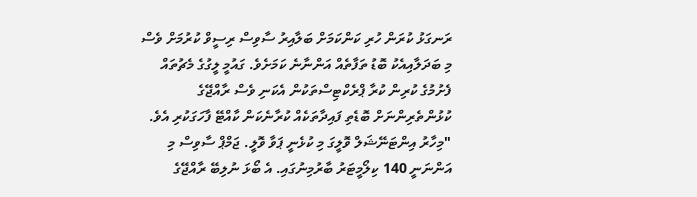ރަނގަޅު ކުރަން ހުރި ކަންކަމަށް ބަލާއިރު ސާވިސް ރިސީވް ކުރުމަށް ވެސް މި ބަދަލާއިއެކު ބޮޑު ތަފާތެއް އަންނާނެ ކަމަށެވެ. ގައުމީ ލީގުގެ މެޗުތައް ފެށުމުގެ ކުރިން ކުރާ ޕްރެކްޓިސްތަކުން އެކަނި ވެސް ރާއްޖޭގެ ކުޅުންތެރިންނަށް ބޮޑެތި ފައިދާތަކެއް ކުރާނެކަން ކާއްޓޭ ފާހަގަކުރި އެވެ.
"މިހާރު އިންޓަނޭޝަލް ވޮލީގަ މި ކުޅެނީ ޕަވާ ވޮލީ. ޖަމްޕް ސާވިސް މި އަންނަނީ 140 ކިލޯމީޓަރު ބާރުމިނުގައި. އެ ބޯޅަ ނުލިބޭ ރާއްޖޭގެ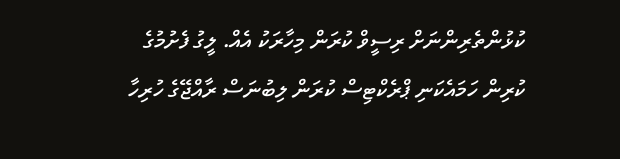ކުޅުންތެރިންނަށް ރިސީވް ކުރަން މިހާރަކު އެއް. ލީގު ފެށުމުގެ ކުރިން ހަމައެކަނި ޕްރެކްޓިސް ކުރަން ލިބުނަސް ރާއްޖޭގެ ހުރިހާ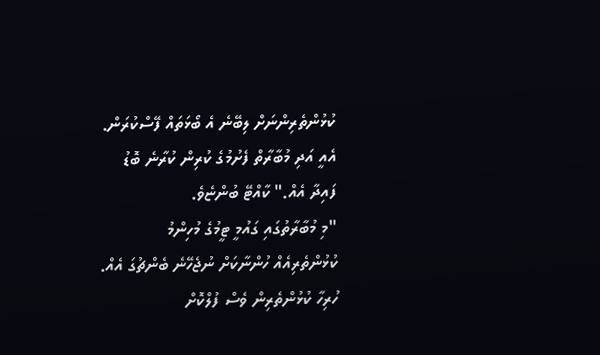ކުޅުންތެރިންނަށް ލިބޭނެ އެ ބޯޅަތައް ފޭސްކުރަން. އެއީ އަދި މުބާރާތް ފެށުމުގެ ކުރިން ކުރާނެ ބޮޑު ފައިދާ އެއް." ކާއްޓޭ ބުންޏެވެ.
"މި މުބާރާތުގައި ގައުމީ ޓީމުގެ މުހިންމު ކުޅުންތެރިއެއް ހުންނާކަށް ނުޖެހޭނެ ބެންޗުގަ އެއް. ހުރިހާ ކުޅުންތެރިން ވެސް ފުލްކޮށް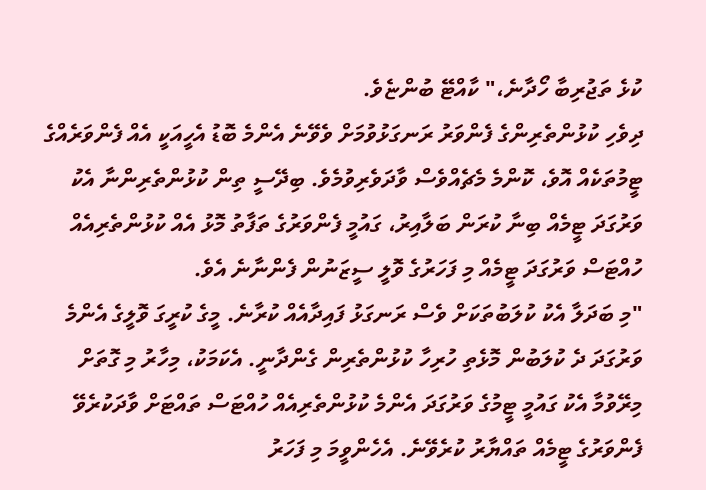ކުޅެ ތަޖުރިބާ ހޯދާނެ،" ކާއްޓޭ ބުންޏެވެ.
ދިވެހި ކުޅުންތެރިންގެ ފެންވަރު ރަނގަޅުވުމަށް ވެވޭނެ އެންމެ ބޮޑު އެހީއަކީ އެއް ފެންވަރެއްގެ ޓީމުތަކެއް އޮވެ، ކޮންމެ މެޗެއްވެސް ވާދަވެރިވުމެވެ. ބިދޭސީ ތިން ކުޅުންތެރިންނާ އެކު ވަރުގަދަ ޓީމެއް ބިނާ ކުރަން ބަލާއިރު، ގައުމީ ފެންވަރުގެ ތަފާތު މޮޅު އެއް ކުޅުންތެރިއެއް ހުއްޓަސް ވަރުގަދަ ޓީމެއް މި ފަހަރުގެ ވޮލީ ސީޒަނުން ފެންނާނެ އެވެ.
"މި ބަދަލާ އެކު ކުލަބުތަކަށް ވެސް ރަނގަޅު ފައިދާއެއް ކުރާނެ. މީގެ ކުރީގަ ވޮލީގެ އެންމެ ވަރުގަދަ ދެ ކުލަބުން މޮޅެތި ހުރިހާ ކުޅުންތެރިން ގެންދާނީ. އެކަމަކު، މިހާރު މި ގޮތަށް މިރޭވުމާ އެކު ގައުމީ ޓީމުގެ ވަރުގަދަ އެންމެ ކުޅުންތެރިއެއް ހުއްޓަސް ތައްޓަށް ވާދަކުރެވޭ ފެންވަރުގެ ޓީމެއް ތައްޔާރު ކުރެވޭނެ. އެހެންވީމަ މި ފަހަރު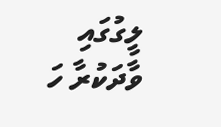ލީގުގައި ވާދަކުރާ ހަ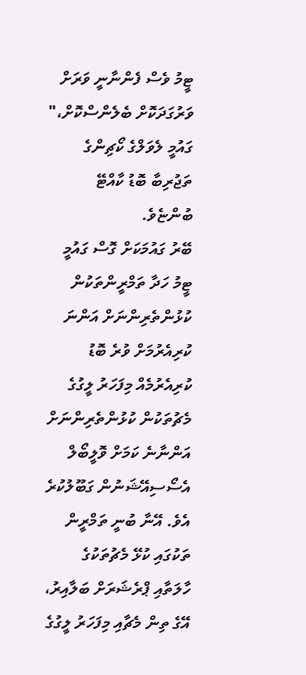ޓީމު ވެސް ފެންނާނީ ވަރަށް ވަރުގަދަކޮށް ބެލެންސްކޮށް،" ގައުމީ ލެވަލްގެ ކޯޗިންގެ ތަޖުރިބާ ބޮޑު ކާއްޓޭ ބުންޏެވެ.
ބޭރު ގައުމަކަށް ގޮސް ގައުމީ ޓީމު ހަދާ ތަމްރީންތަކުން ކުޅުންތެރިންނަށް އަންނަ ކުރިއެރުމަށް ވުރެ ބޮޑު ކުރިއެރުމެއް މިފަހަރު ލީގުގެ މެޗުތަކުން ކުޅުންތެރިންނަށް އަންނާނެ ކަމަށް ވޮލީބޯލް އެސޯސިއޭޝަނުން ގަބޫލުކުރެ އެވެ. އޭނާ ބުނީ ތަމްރީން ތަކުގައި ކުޅޭ މެޗުތަކުގެ ހާލަތާއި ޕްރެޝަރަށް ބަލާއިރު، އޭގެ ތިން މެޗާއި މިފަހަރު ލީގުގެ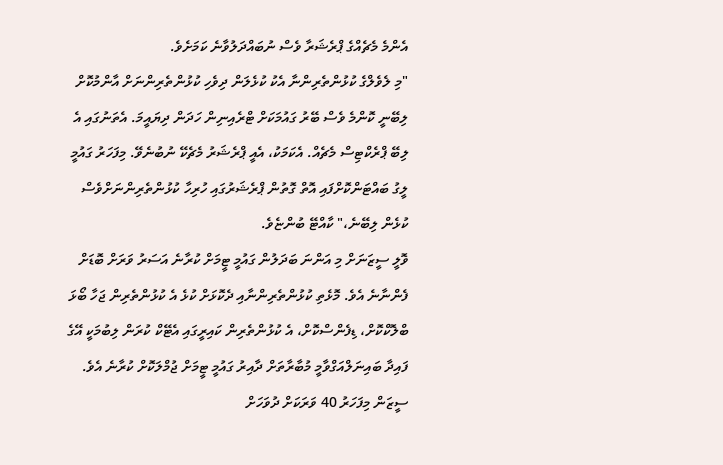އެންމެ މެޗެއްގެ ޕްރެޝަރާ ވެސް ނުބައްދަލުވާނެ ކަމަށެވެ.
"މި ލެވެލްގެ ކުޅުންތެރިންނާ އެކު ކުޅެލަން ދިވެހި ކުޅުންތެރިންނަށް އާންމުކޮށް ލިބޭނީ ކޮންމެ ވެސް ބޭރު ގައުމަކަށް ޓްރެއިނިން ހަދަން ދިޔައީމަ. އެތަނުގައި އެ ލިބޭ ޕްރެކްޓިސް މެޗެއް. އެކަމަކު، އެއީ ޕްރެޝަރު މެޗެކޭ ނުބުނެވޭ. މިފަހަރު ގައުމީ ލީގު ބައްޓަންކޮށްފައި އޮތް ގޮތުން ޕްރެޝަރުގައި ހުރިހާ ކުޅުންތެރިންނަށްވެސް ކުޅެން ލިބޭނެ،" ކާއްޓޭ ބުންޏެވެ.
ވޮލީ ސީޒަނަށް މި އަންނަ ބަދަލުން ގައުމީ ޓީމަށް ކުރާނެ އަސަރު ވަރަށް ބޮޑަށް ފެންނާނެ އެވެ. މޮޅެތި ކުޅުންތެރިންނާއި ދެކޮޅަށް ކުޅެ އެ ކުޅުންތެރިން ޖަހާ ބޯޅަ ބްލޮކްކޮށް، ޑިފެންސްކޮށް، އެ ކުޅުންތެރިން ކައިރީގައި އެޓޭކް ކުރަން ލިބުމަކީ އޭގެ ފައިދާ ބައިނަލްއަގްވާމީ މުބާރާތަށް ދާއިރު ގައުމީ ޓީމަށް ޖުމްލަކޮށް ކުރާނެ އެވެ.
ސީޒަން މިފަހަރު 40 ވަރަކަށް ދުވަހަށް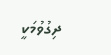ދިގުވުމަކީ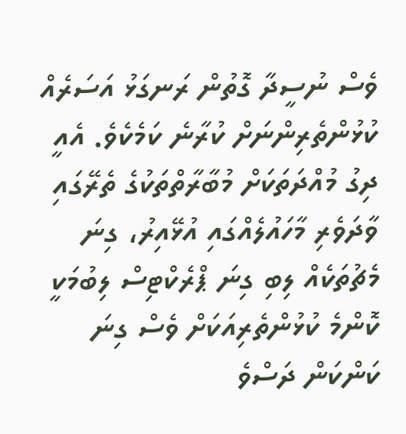ވެސް ނުސީދާ ގޮތުން ރަނގަޅު އަސަރެއް ކުޅުންތެރިންނަށް ކުރާނެ ކަމެކެވެ. އެއީ ދިގު މުއްދަތަކަށް މުބާރާތްތަކުގެ ތެރޭގައި ވާދަވެރި މާހައުލެއްގައި އުޅޭއިރު، ގިނަ މެޗުތަކެއް ލިބި ގިނަ ޕްރެކްޓިސް ލިބުމަކީ ކޮންމެ ކުޅުންތެރިއަކަށް ވެސް ގިނަ ކަންކަން ދަސްވެ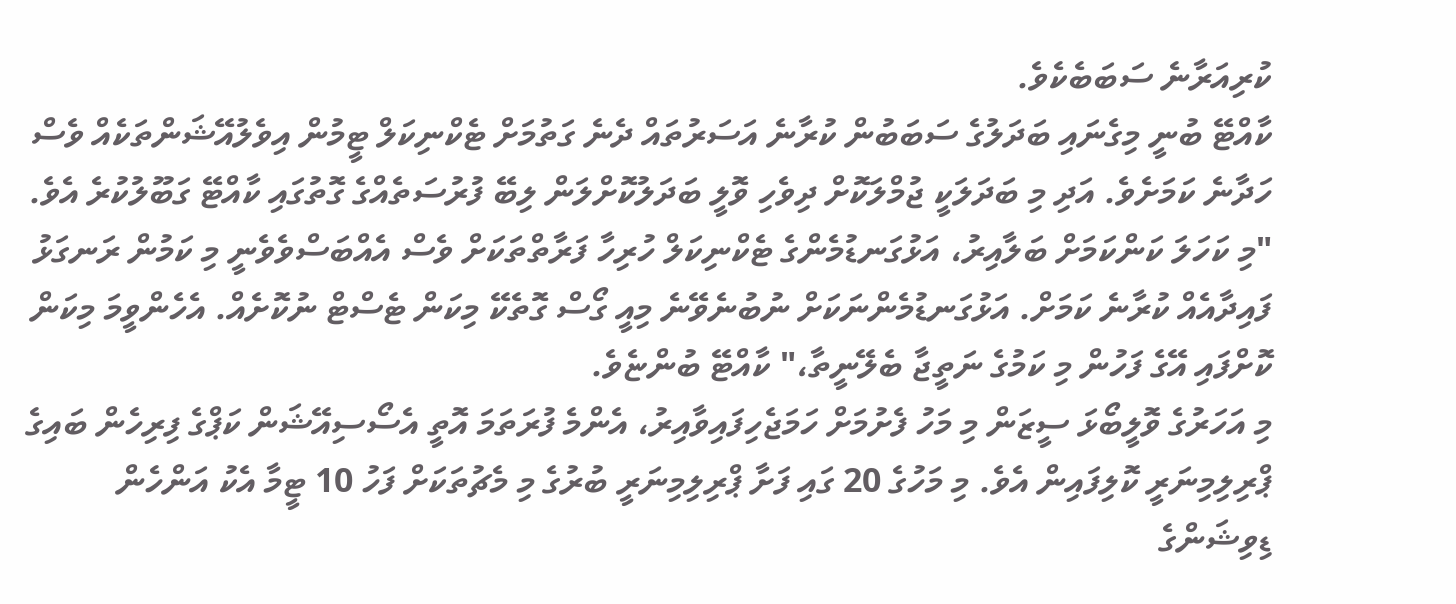ކުރިއަރާނެ ސަބަބެކެވެ.
ކާއްޓޭ ބުނީ މިގެނައި ބަދަލުގެ ސަބަބުން ކުރާނެ އަސަރުތައް ދެނެ ގަތުމަށް ޓެކްނިކަލް ޓީމުން އިވެލުއޭޝަންތަކެއް ވެސް ހަދާނެ ކަމަށެވެ. އަދި މި ބަދަލަކީ ޖުމްލަކޮށް ދިވެހި ވޮލީ ބަދަލުކޮށްލަން ލިބޭ ފުރުސަތެއްގެ ގޮތުގައި ކާއްޓޭ ގަބޫލުކުރެ އެވެ.
"މި ކަހަލަ ކަންކަމަށް ބަލާއިރު، އަޅުގަނޑުމެންގެ ޓެކްނިކަލް ހުރިހާ ފަރާތްތަކަށް ވެސް އެއްބަސްވެވެނީ މި ކަމުން ރަނގަޅު ފައިދާއެއް ކުރާނެ ކަމަށް. އަޅުގަނޑުމެންނަކަށް ނުބުނެވޭނެ މިއީ ގޯސް ގޮތެކޭ މިކަން ޓެސްޓް ނުކޮށެއް. އެހެންވީމަ މިކަން ކޮށްފައި އޭގެ ފަހުން މި ކަމުގެ ނަތީޖާ ބެލޭނީތާ،" ކާއްޓޭ ބުންޏެވެ.
މި އަހަރުގެ ވޮލީބޯޅަ ސީޒަން މި މަހު ފެށުމަށް ހަމަޖެހިފައިވާއިރު، އެންމެ ފުރަތަމަ އޮތީ އެސޯސިއޭޝަން ކަޕްގެ ފިރިހެން ބައިގެ ޕްރިލިމިނަރީ ކޮލިފައިން އެވެ. މި މަހުގެ 20 ގައި ފަށާ ޕްރިލިމިނަރީ ބުރުގެ މި މެޗުތަކަށް ފަހު 10 ޓީމާ އެކު އަންހެން ޑިވިޝަންގެ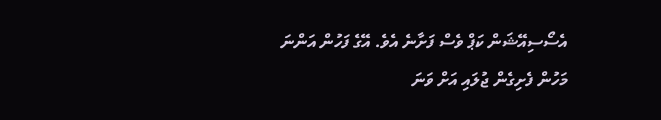އެސޯސިއޭޝަން ކަޕް ވެސް ފަށާނެ އެވެ. އޭގެ ފަހުން އަންނަ މަހުން ފެށިގެން ޖުލައި އަށް ވަނަ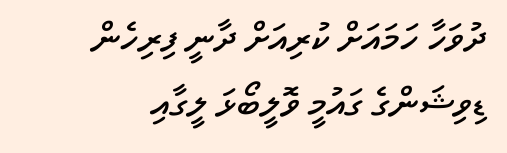ދުވަހާ ހަމައަށް ކުރިއަށް ދާނީ ފިރިހެން ޑިވިޝަންގެ ގައުމީ ވޮލީބޯޅަ ލީގާއި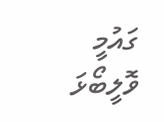ގައުމީ ވޮލީބޯޅަ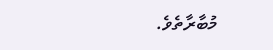މުބާރާތެވެ.